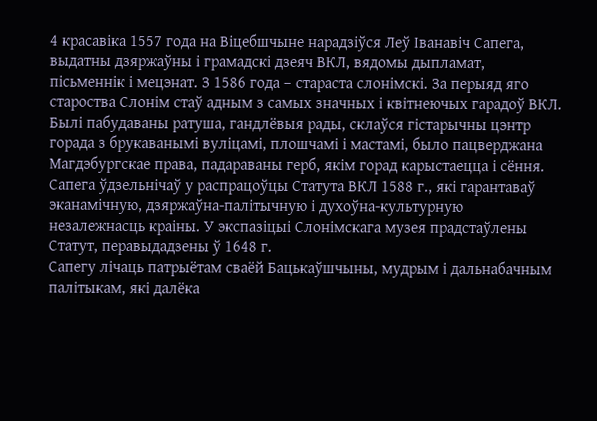4 красавіка 1557 года на Віцебшчыне нарадзіўся Леў Іванавіч Сапега, выдатны дзяржаўны і грамадскі дзеяч ВКЛ, вядомы дыпламат, пісьменнік і мецэнат. З 1586 года – стараста слонімскі. За перыяд яго староства Слонім стаў адным з самых значных і квітнеючых гарадоў ВКЛ. Былі пабудаваны ратуша, гандлёвыя рады, склаўся гістарычны цэнтр горада з брукаванымі вуліцамі, плошчамі і мастамі, было пацверджана Магдэбургскае права, падараваны герб, якім горад карыстаецца і сёння. Сапега ўдзельнічаў у распрацоўцы Статута ВКЛ 1588 г., які гарантаваў эканамічную, дзяржаўна-палітычную і духоўна-культурную незалежнасць краіны. У экспазіцыі Слонімскага музея прадстаўлены Статут, перавыдадзены ў 1648 г.
Сапегу лічаць патрыётам сваёй Бацькаўшчыны, мудрым і дальнабачным палітыкам, які далёка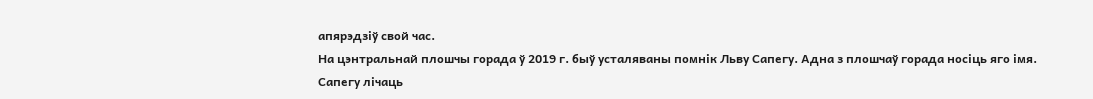апярэдзіў свой час.
На цэнтральнай плошчы горада ў 2019 г. быў усталяваны помнік Льву Сапегу. Адна з плошчаў горада носіць яго імя.
Сапегу лічаць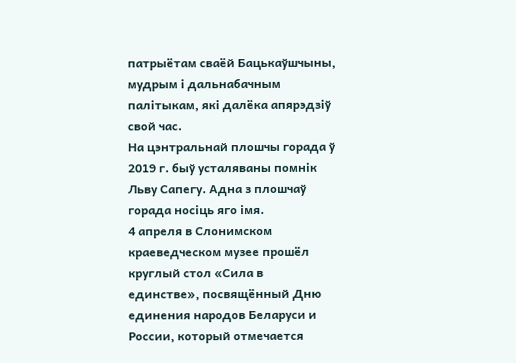патрыётам сваёй Бацькаўшчыны, мудрым і дальнабачным палітыкам, які далёка апярэдзіў свой час.
На цэнтральнай плошчы горада ў 2019 г. быў усталяваны помнік Льву Сапегу. Адна з плошчаў горада носіць яго імя.
4 апреля в Слонимском краеведческом музее прошёл круглый стол «Сила в единстве», посвящённый Дню единения народов Беларуси и России, который отмечается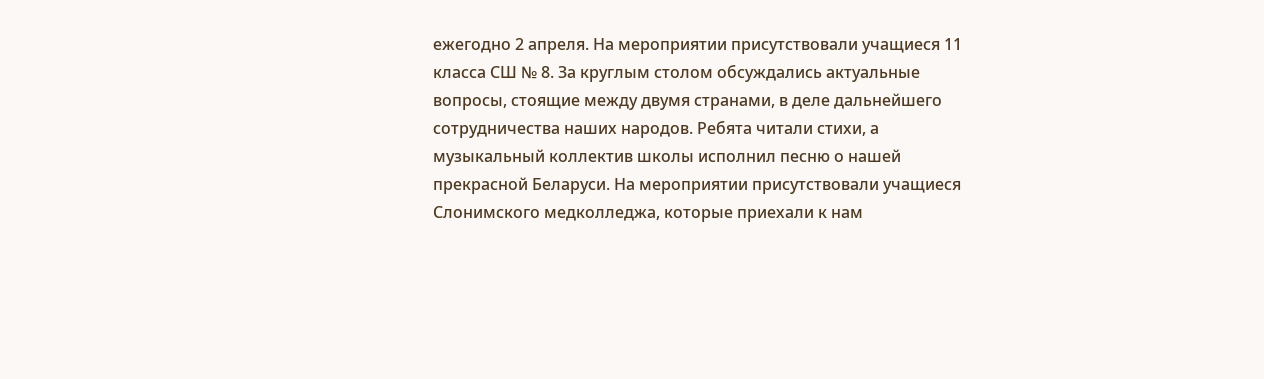ежегодно 2 апреля. На мероприятии присутствовали учащиеся 11 класса СШ № 8. За круглым столом обсуждались актуальные вопросы, стоящие между двумя странами, в деле дальнейшего сотрудничества наших народов. Ребята читали стихи, а музыкальный коллектив школы исполнил песню о нашей прекрасной Беларуси. На мероприятии присутствовали учащиеся Слонимского медколледжа, которые приехали к нам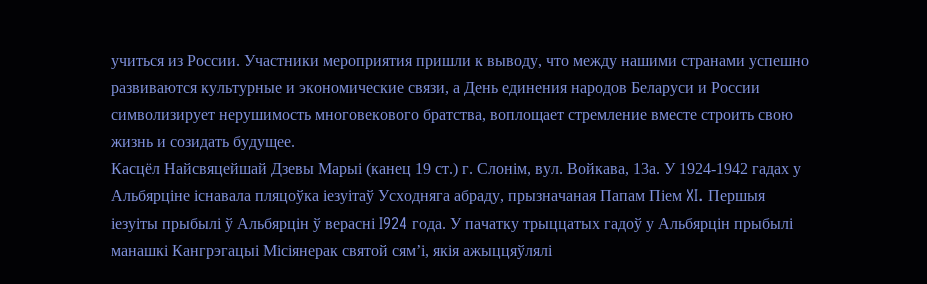учиться из России. Участники мероприятия пришли к выводу, что между нашими странами успешно развиваются культурные и экономические связи, а День единения народов Беларуси и России символизирует нерушимость многовекового братства, воплощает стремление вместе строить свою жизнь и созидать будущее.
Касцёл Найсвяцейшай Дзевы Марыі (канец 19 ст.) г. Слонім, вул. Войкава, 13а. У 1924-1942 гадах у Альбярціне існавала пляцоўка іезуітаў Усходняга абраду, прызначаная Папам Піем XI. Першыя іезуіты прыбылі ў Альбярцін ў верасні I924 года. У пачатку трыццатых гадоў у Альбярцін прыбылі манашкі Кангрэгацыі Місіянерак святой сям’і, якія ажыццяўлялі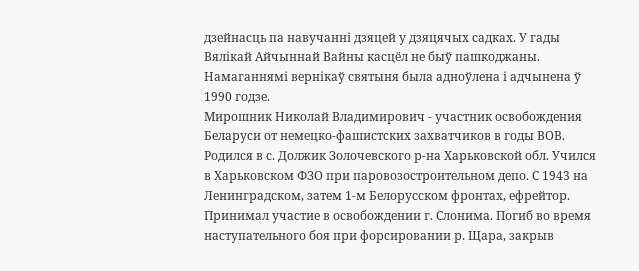дзейнасць па навучанні дзяцей у дзяцячых садках. У гады Вялікай Айчыннай Вайны касцёл не быў пашкоджаны. Намаганнямі вернікаў святыня была адноўлена і адчынена ў 1990 годзе.
Мирошник Николай Владимирович - участник освобождения Беларуси от немецко-фашистских захватчиков в годы ВОВ. Родился в с. Должик Золочевского р-на Харьковской обл. Учился в Харьковском ФЗО при паровозостроительном депо. С 1943 на Ленинградском, затем 1-м Белорусском фронтах, ефрейтор. Принимал участие в освобождении г. Слонима. Погиб во время наступательного боя при форсировании р. Щара, закрыв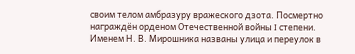своим телом амбразуру вражеского дзота. Посмертно награждён орденом Отечественной войны I степени.
Именем Н. В. Мирошника названы улица и переулок в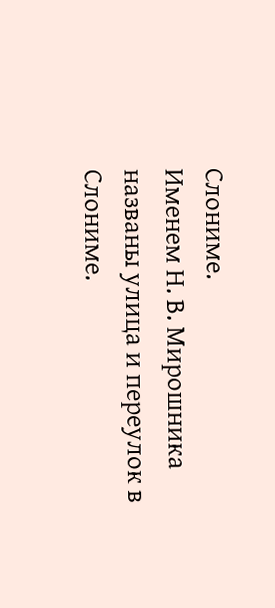Слониме.
Именем Н. В. Мирошника названы улица и переулок в Слониме.